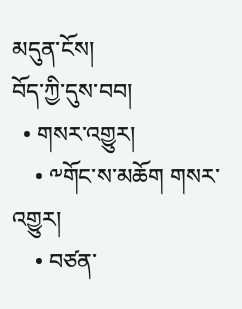མདུན་ངོས།
བོད་ཀྱི་དུས་བབ།
  • གསར་འགྱུར།
    • ༸གོང་ས་མཆོག གསར་འགྱུར།
    • བཙན་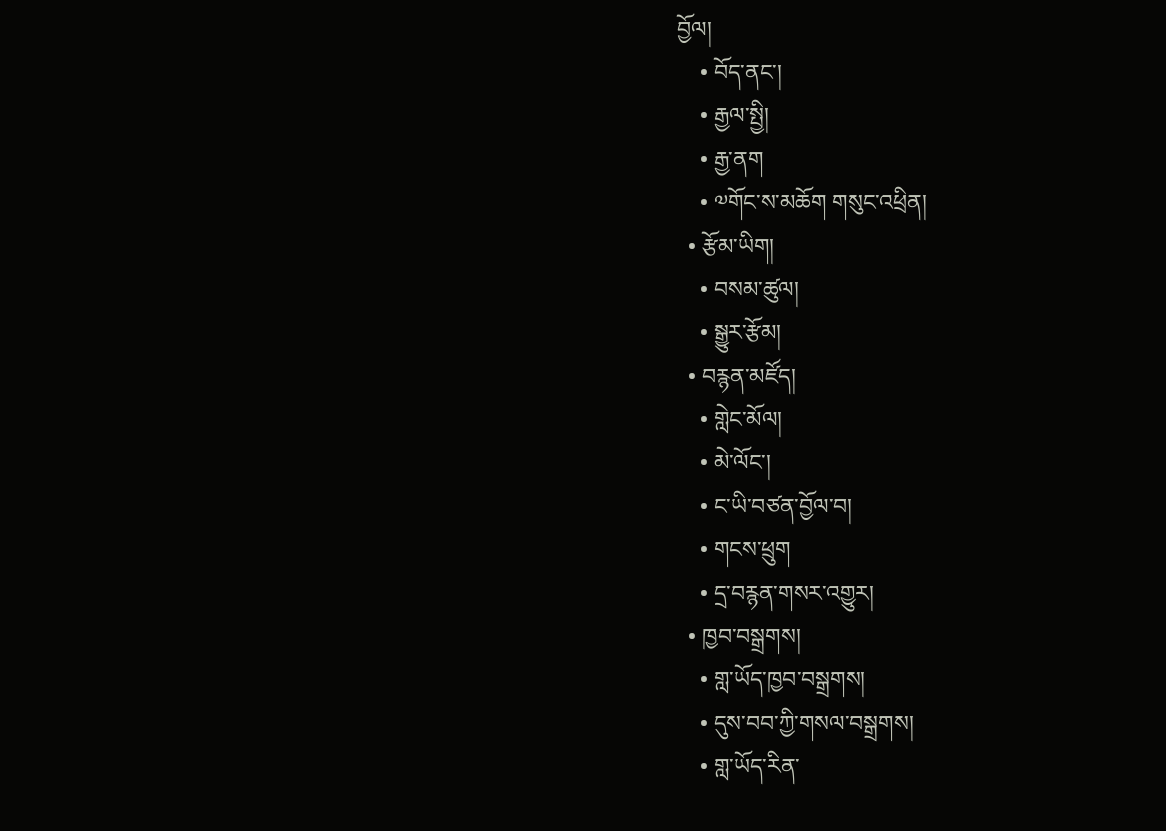བྱོལ།
    • བོད་ནང་།
    • རྒྱལ་སྤྱི།
    • རྒྱ་ནག
    • ༧གོང་ས་མཆོག གསུང་འཕྲིན།
  • རྩོམ་ཡིག།
    • བསམ་ཚུལ།
    • སྒྱུར་རྩོམ།
  • བརྙན་མཛོད།
    • གླེང་མོལ།
    • མེ་ལོང་།
    • ང་ཡི་བཙན་བྱོལ་བ།
    • གངས་ཕྲུག
    • དྲ་བརྙན་གསར་འགྱུར།
  • ཁྱབ་བསྒྲགས།
    • གླ་ཡོད་ཁྱབ་བསྒྲགས།
    • དུས་བབ་ཀྱི་གསལ་བསྒྲགས།
    • གླ་ཡོད་རིན་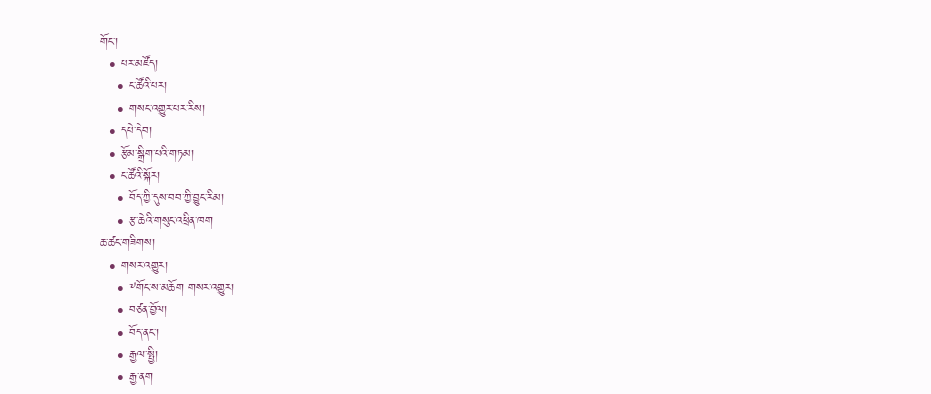གོང་།
  • པར་མཛོད།
    • ང་ཚོའི་པར།
    • གསང་འགྱུར་པར་རིས།
  • དཔེ་དེབ།
  • རྩོམ་སྒྲིག་པའི་གཏམ།
  • ང་ཚོའི་སྐོར།
    • བོད་ཀྱི་དུས་བབ་ཀྱི་བྱུང་རིམ།
    • རྩ་ཆེའི་གསུང་འཕྲིན་ཁག
ཆ་ཚང་གཟིགས།
  • གསར་འགྱུར།
    • ༸གོང་ས་མཆོག གསར་འགྱུར།
    • བཙན་བྱོལ།
    • བོད་ནང་།
    • རྒྱལ་སྤྱི།
    • རྒྱ་ནག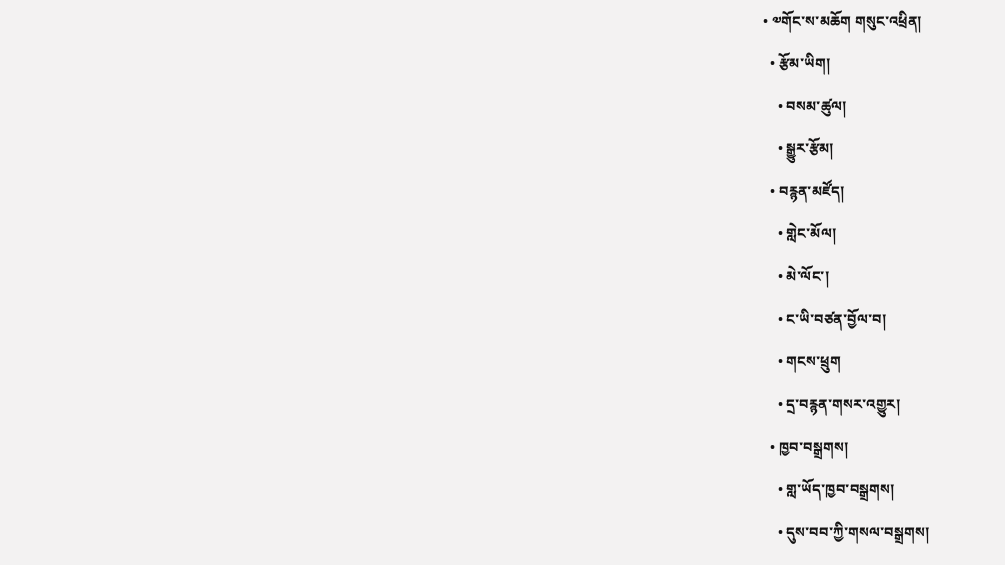• ༧གོང་ས་མཆོག གསུང་འཕྲིན།
  • རྩོམ་ཡིག།
    • བསམ་ཚུལ།
    • སྒྱུར་རྩོམ།
  • བརྙན་མཛོད།
    • གླེང་མོལ།
    • མེ་ལོང་།
    • ང་ཡི་བཙན་བྱོལ་བ།
    • གངས་ཕྲུག
    • དྲ་བརྙན་གསར་འགྱུར།
  • ཁྱབ་བསྒྲགས།
    • གླ་ཡོད་ཁྱབ་བསྒྲགས།
    • དུས་བབ་ཀྱི་གསལ་བསྒྲགས།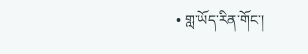• གླ་ཡོད་རིན་གོང་།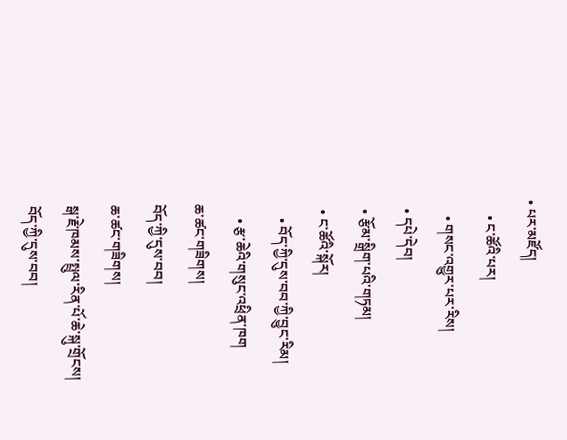• པར་མཛོད།
    • ང་ཚོའི་པར།
    • གསང་འགྱུར་པར་རིས།
  • དཔེ་དེབ།
  • རྩོམ་སྒྲིག་པའི་གཏམ།
  • ང་ཚོའི་སྐོར།
    • བོད་ཀྱི་དུས་བབ་ཀྱི་བྱུང་རིམ།
    • རྩ་ཆེའི་གསུང་འཕྲིན་ཁག
ཆ་ཚང་གཟིགས།
བོད་ཀྱི་དུས་བབ།
ཆ་ཚང་གཟིགས།
སྒ་རྗེ་ཁམས་སྤྲུལ་རིན་པོ་ཆེ་སྐུ་གྲོངས།
བོད་ཀྱི་དུས་བབ།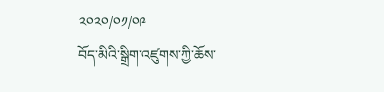༢༠༢༠/༠༡/༠༩
བོད་མིའི་སྒྲིག་འཛུགས་ཀྱི་ཆོས་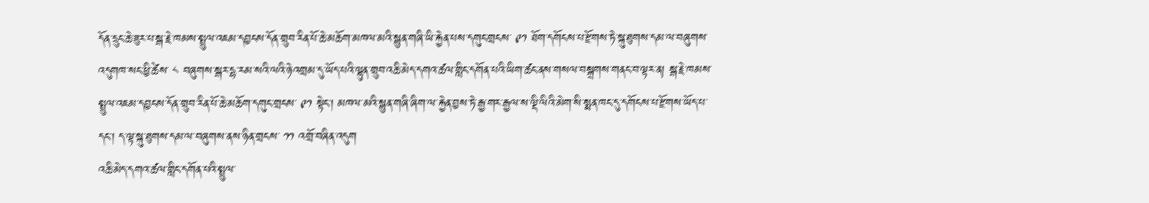དོན་དྲུང་ཆེ་ཟུར་པ་སྒ་རྗེ་ཁམས་སྤྲུལ་འཇམ་དབྱངས་དོན་གྲུབ་རིན་པོ་ཆེ་མཆོག་མཁལ་མའི་སྙུན་གཞི་ཡི་རྐྱེན་པས་དགུང་གྲངས་ ༩༡ ཐོག་དགོངས་པ་རྫོགས་ཏེ་སྐུ་ཐུགས་དམ་ལ་བཞུགས་འདུགཁ་སང་ཕྱི་ཚེས་ ༨ བཞུགས་སྒར་དྷ་རམ་སའི་ལའི་ཉེ་འགྲམ་དུ་ཡོད་པའི་ལྷུན་གྲུབ་འཆི་མེད་དགའ་ཚལ་གླིང་དགོན་པའི་ཡིག་ཚང་ནས་གསལ་བསྒྲགས་གནང་བ་ལྟར་ན། སྒ་རྗེ་ཁམས་སྤྲུལ་འཇམ་དབྱངས་དོན་གྲུབ་རིན་པོ་ཆེ་མཆོག་དགུང་གྲངས་ ༩༡ སྟེང་། མཁལ་མའི་སྙུན་གཞི་ཞིག་ལ་རྐྱེན་བྱས་ཏེ་རྒྱ་གར་རྒྱལ་ས་ལྡི་ལིའི་མེག་སི་སྨན་ཁང་དུ་དགོངས་པ་རྫོགས་ཡོད་པ་དང་། ད་ལྟ་སྐུ་ཐུགས་དམ་ལ་བཞུགས་ནས་ཉིན་གྲངས་ ༡༡ འགྲོ་བཞིན་འདུག
འཆི་མེད་དགའ་ཚལ་གླིང་དགོན་པའི་སྤྲུལ་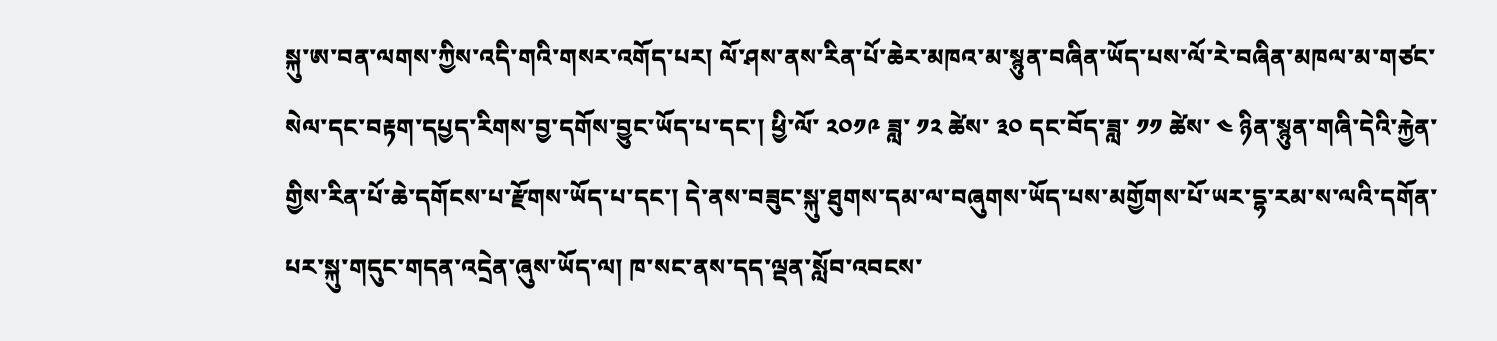སྐུ་ཨ་བན་ལགས་ཀྱིས་འདི་གའི་གསར་འགོད་པར། ལོ་ཤས་ནས་རིན་པོ་ཆེར་མཁའ་མ་སྙུན་བཞིན་ཡོད་པས་ལོ་རེ་བཞིན་མཁལ་མ་གཙང་སེལ་དང་བརྟག་དཔྱད་རིགས་བྱ་དགོས་བྱུང་ཡོད་པ་དང་། ཕྱི་ལོ་ ༢༠༡༩ ཟླ་ ༡༢ ཚེས་ ༣༠ དང་བོད་ཟླ་ ༡༡ ཚེས་ ༤ ཉིན་སྙུན་གཞི་དེའི་རྐྱེན་གྱིས་རིན་པོ་ཆེ་དགོངས་པ་རྫོགས་ཡོད་པ་དང་། དེ་ནས་བཟུང་སྐུ་ཐུགས་དམ་ལ་བཞུགས་ཡོད་པས་མགྱོགས་པོ་ཡར་དྷ་རམ་ས་ལའི་དགོན་པར་སྐུ་གདུང་གདན་འདྲེན་ཞུས་ཡོད་ལ། ཁ་སང་ནས་དད་ལྡན་སློབ་འབངས་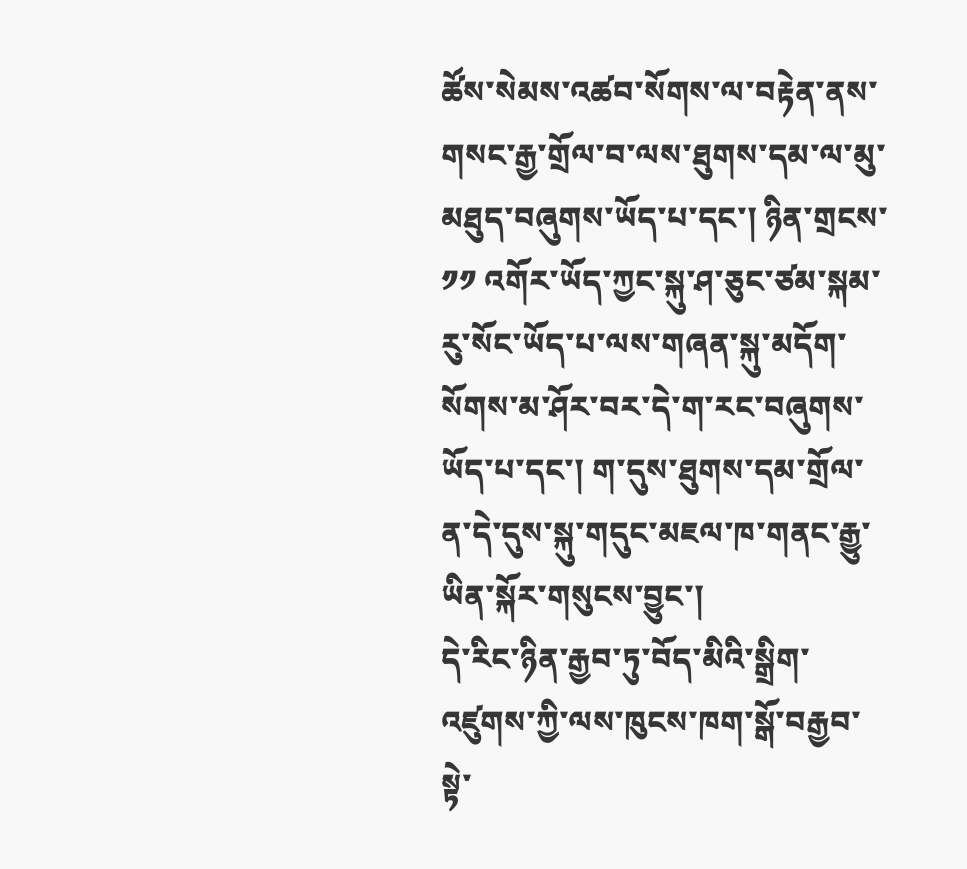ཚོས་སེམས་འཚབ་སོགས་ལ་བརྟེན་ནས་གསང་རྒྱ་གྲོལ་བ་ལས་ཐུགས་དམ་ལ་མུ་མཐུད་བཞུགས་ཡོད་པ་དང་། ཉིན་གྲངས་ ༡༡ འགོར་ཡོད་ཀྱང་སྐུ་ཤ་ཅུང་ཙམ་སྐམ་རུ་སོང་ཡོད་པ་ལས་གཞན་སྐུ་མདོག་སོགས་མ་ཤོར་བར་དེ་ག་རང་བཞུགས་ཡོད་པ་དང་། ག་དུས་ཐུགས་དམ་གྲོལ་ན་དེ་དུས་སྐུ་གདུང་མཇལ་ཁ་གནང་རྒྱུ་ཡིན་སྐོར་གསུངས་བྱུང་།
དེ་རིང་ཉིན་རྒྱབ་ཏུ་བོད་མིའི་སྒྲིག་འཛུགས་ཀྱི་ལས་ཁུངས་ཁག་སྒོ་བརྒྱབ་སྟེ་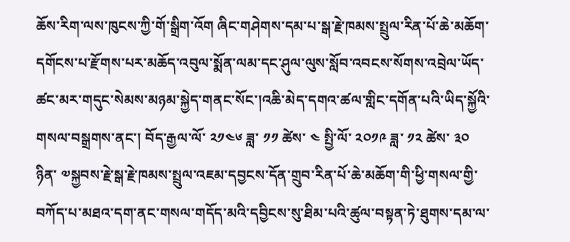ཆོས་རིག་ལས་ཁུངས་ཀྱི་གོ་སྒྲིག་འོག ཞིང་གཤེགས་དམ་པ་སྒ་རྗེ་ཁམས་སྤྲུལ་རིན་པོ་ཆེ་མཆོག་དགོངས་པ་རྫོགས་པར་མཆོད་འབུལ་སྨོན་ལམ་དང་ཤུལ་ལུས་སློབ་འབངས་སོགས་འབྲེལ་ཡོད་ཚང་མར་གདུང་སེམས་མཉམ་སྐྱེད་གནང་སོང་།འཆི་མེད་དགའ་ཚལ་གླིང་དགོན་པའི་ཡིད་སྐྱོའི་གསལ་བསྒྲགས་ནང་། བོད་རྒྱལ་ལོ་ ༢༡༤༦ ཟླ་ ༡༡ ཚེས་ ༤ སྤྱི་ལོ་ ༢༠༡༩ ཟླ་ ༡༢ ཚེས་ ༣༠ ཉིན་ ༧སྐྱབས་རྗེ་སྒ་རྗེ་ཁམས་སྤྲུལ་འཇམ་དབྱངས་དོན་གྲུབ་རིན་པོ་ཆེ་མཆོག་གི་ཕྱི་གསལ་གྱི་བཀོད་པ་མཐའ་དག་ནང་གསལ་གདོད་མའི་དབྱིངས་སུ་ཐིམ་པའི་ཚུལ་བསྟན་ཏེ་ཐུགས་དམ་ལ་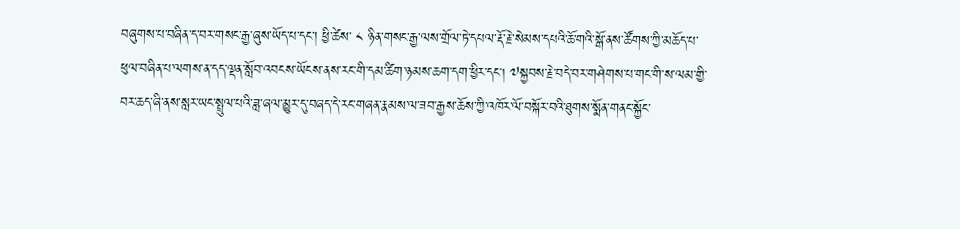བཞུགས་པ་བཞིན་ད་བར་གསང་རྒྱ་ཞུས་ཡོད་པ་དང་། ཕྱི་ཚེས་ ༨ ཉིན་གསང་རྒྱ་ལས་གྲོལ་ཏེ་དཔལ་རྡོ་རྗེ་སེམས་དཔའི་ཆོ་གའི་སྒོ་ནས་ཚོགས་ཀྱི་མཆོད་པ་ཕུལ་བཞིན་པ་ལགས་ན་དད་ལྡན་སློབ་འབངས་ཡོངས་ནས་རང་གི་དམ་ཚིག་ཉམས་ཆག་དག་ཕྱིར་དང། ༧སྐྱབས་རྗེ་བདེ་བར་གཤེགས་པ་གང་གི་ས་ལམ་གྱི་བར་ཆད་ཞི་ནས་སླར་ཡང་སྤྲུལ་པའི་ཟླ་ཞལ་མྱུར་དུ་བཞད་དེ་རང་གཞན་རྣམས་ལ་ཟབ་རྒྱས་ཆོས་ཀྱི་འཁོར་ལོ་བསྐོར་བའི་ཐུགས་སྨོན་གནང་སྐྱོང་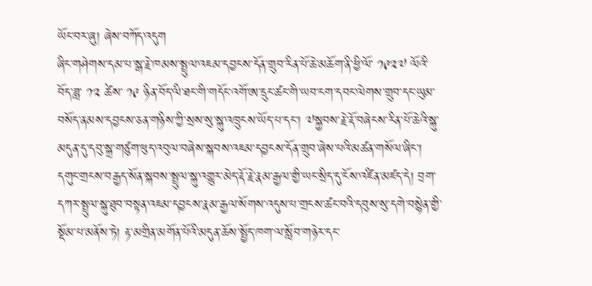ཡོང་བར་ཞུ། ཞེས་བཀོད་འདུག
ཞིང་གཤེགས་དམ་པ་སྒ་རྗེ་ཁམས་སྤྲུལ་འཇམ་དབྱངས་དོན་གྲུབ་རིན་པོ་ཆེ་མཆོག་ནི་ཕྱི་ལོ་ ༡༩༢༧ ལོའི་བོད་ཟླ་ ༡༢ ཚེས་ ༡༩ ཉིན་བོད་ལི་ཐང་གི་གདོང་འགོ་ཨ་དྲུང་ཚང་གི་ཡབ་ངག་དབང་ལེགས་གྲུབ་དང་ཡུམ་བསོད་ནམས་དབྱངས་ཅན་གཉིས་ཀྱི་སྲས་སུ་སྐུ་འཁྲུངས་ཡོད་པ་དང་། ༧སྐྱབས་རྗེ་རྡོ་བཞེངས་རིན་པོ་ཆེའི་སྐུ་མདུན་དུ་དབུ་སྐྲ་གཙུག་ཕུད་འབུལ་བཞེས་སྐབས་འཇམ་དབྱངས་དོན་གྲུབ་ཞེས་པའི་མཚན་གསོལ་ཞིང་། དགུང་གྲངས་བརྒྱད་སོན་སྐབས་སྤྲུལ་སྐུ་འགྱུར་མེད་རྡོ་རྗེ་རྣམ་རྒྱལ་གྱི་ཡང་སྲིད་དུ་ངོས་འཛིན་མཛད་དེ། བྲག་དཀར་སྤྲུལ་སྐུ་ཐུབ་བསྟན་འཇམ་དབྱངས་རྣམ་རྒྱལ་སོགས་འདུས་པ་གྲངས་ཚང་བའི་དབུས་སུ་དགེ་བསྙེན་གྱི་སྡོམ་པ་མནོས་ཏེ། རྟ་མགྲིན་མགོན་པོའི་མདུན་ཆོས་སྤྱོད་ཁག་ལ་སློབ་གཉེར་དང་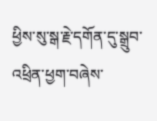ཕྱིས་སུ་སྒ་རྗེ་དགོན་དུ་སྒྲུབ་འཕྲིན་ཕྱག་བཞེས་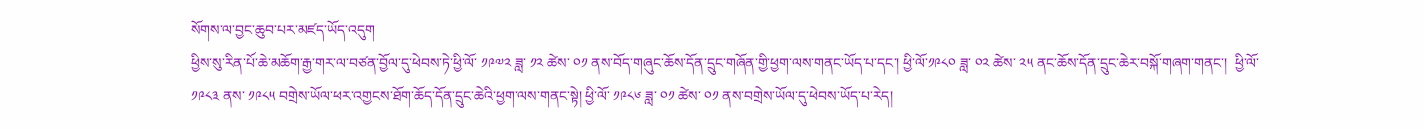སོགས་ལ་བྱང་ཆུབ་པར་མཛད་ཡོད་འདུག
ཕྱིས་སུ་རིན་པོ་ཆེ་མཆོག་རྒྱ་གར་ལ་བཙན་བྱོལ་དུ་ཕེབས་ཏེ་ཕྱི་ལོ་ ༡༩༧༢ ཟླ་ ༡༢ ཚེས་ ༠༡ ནས་བོད་གཞུང་ཆོས་དོན་དྲུང་གཞོན་གྱི་ཕྱག་ལས་གནང་ཡོད་པ་དང་། ཕྱི་ལོ་༡༩༨༠ ཟླ་ ༠༢ ཚེས་ ༢༥ ནང་ཆོས་དོན་དྲུང་ཆེར་བསྐོ་གཞག་གནང་།  ཕྱི་ལོ་ ༡༩༨༣ ནས་ ༡༩༨༥ བགྲེས་ཡོལ་ཕར་འགྱངས་ཐོག་ཆོད་དོན་དྲུང་ཆེའི་ཕྱག་ལས་གནང་སྟེ། ཕྱི་ལོ་ ༡༩༨༦ ཟླ་ ༠༡ ཚེས་ ༠༡ ནས་བགྲེས་ཡོལ་དུ་ཕེབས་ཡོད་པ་རེད།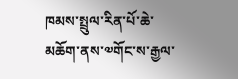ཁམས་སྤྲུལ་རིན་པོ་ཆེ་མཆོག་ནས་༧གོང་ས་རྒྱལ་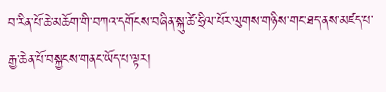བ་རིན་པོ་ཆེ་མཆོག་གི་བཀའ་དགོངས་བཞིན་སྐུ་ཚེ་ཧྲིལ་པོར་ལུགས་གཉིས་གང་ཐད་ནས་མཛད་པ་རྒྱ་ཆེན་པོ་བསྐྱངས་གནང་ཡོད་པ་ལྟར།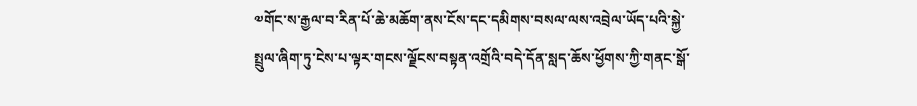༧གོང་ས་རྒྱལ་བ་རིན་པོ་ཆེ་མཆོག་ནས་ངོས་དང་དམིགས་བསལ་ལས་འབྲེལ་ཡོད་པའི་སྐྱེ་སྤྲུལ་ཞིག་ཏུ་ངེས་པ་ལྟར་གངས་ལྗོངས་བསྟན་འགྲོའི་བདེ་དོན་སླད་ཆོས་ཕྱོགས་ཀྱི་གནང་སྒོ་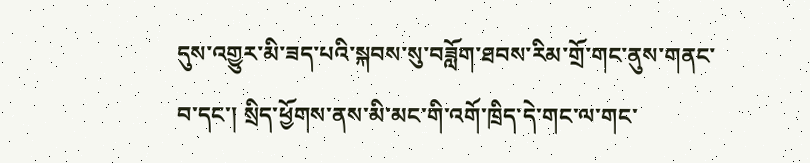དུས་འགྱུར་མི་ཟད་པའི་སྐབས་སུ་བཟློག་ཐབས་རིམ་གྲོ་གང་ནུས་གནང་བ་དང་། སྲིད་ཕྱོགས་ནས་མི་མང་གི་འགོ་ཁྲིད་དེ་གང་ལ་གང་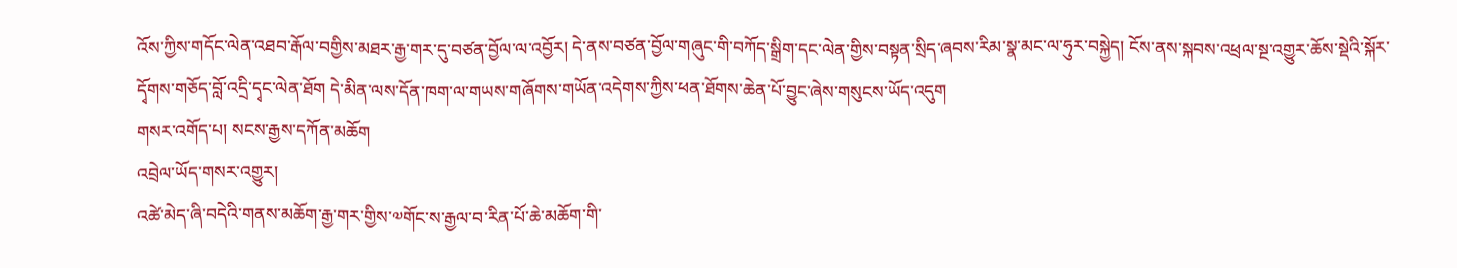འོས་ཀྱིས་གདོང་ལེན་འཐབ་རྒོལ་བགྱིས་མཐར་རྒྱ་གར་དུ་བཙན་བྱོལ་ལ་འབྱོར། དེ་ནས་བཙན་བྱོལ་གཞུང་གི་བཀོད་སྒྲིག་དང་ལེན་གྱིས་བསྟན་སྲིད་ཞབས་རིམ་སྣ་མང་ལ་ཧུར་བསྐྱེད། ངོས་ནས་སྐབས་འཕྲལ་སྔ་འགྱུར་ཆོས་སྡེའི་སྐོར་དྭོགས་གཅོད་བློ་འདྲི་དྭང་ལེན་ཐོག དེ་མིན་ལས་དོན་ཁག་ལ་གཡས་གཞོགས་གཡོན་འདེགས་ཀྱིས་ཕན་ཐོགས་ཆེན་པོ་བྱུང་ཞེས་གསུངས་ཡོད་འདུག
གསར་འགོད་པ། སངས་རྒྱས་དཀོན་མཆོག
འབྲེལ་ཡོད་གསར་འགྱུར།
འཚེ་མེད་ཞི་བདེའི་གནས་མཆོག་རྒྱ་གར་གྱིས་༧གོང་ས་རྒྱལ་བ་རིན་པོ་ཆེ་མཆོག་གི་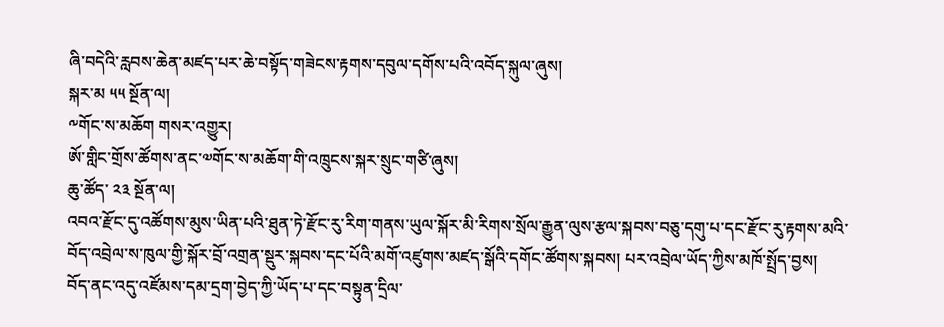ཞི་བདེའི་རླབས་ཆེན་མཛད་པར་ཆེ་བསྟོད་གཟེངས་རྟགས་དབུལ་དགོས་པའི་འབོད་སྐུལ་ཞུས།
སྐར་མ ༥༥ སྔོན་ལ།
༸གོང་ས་མཆོག གསར་འགྱུར།
ཨོ་གླིང་གྲོས་ཚོགས་ནང་༧གོང་ས་མཆོག་གི་འཁྲུངས་སྐར་སྲུང་གཙི་ཞུས།
ཆུ་ཚོད་ ༢༣ སྔོན་ལ།
འབའ་རྫོང་དུ་འཚོགས་མུས་ཡིན་པའི་ཐུན་ཏེ་རྫོང་རུ་རིག་གནས་ཡུལ་སྐོར་མི་རིགས་སྲོལ་རྒྱུན་ལུས་རྩལ་སྐབས་བཅུ་དགུ་པ་དང་རྫོང་རུ་རྟགས་མའི་བོད་འབྲེལ་ས་ཁུལ་གྱི་སྐོར་བྲོ་འགྲན་སྡུར་སྐབས་དང་པོའི་མགོ་འཛུགས་མཛད་སྒོའི་དགོང་ཚོགས་སྐབས། པར་འབྲེལ་ཡོད་ཀྱིས་མཁོ་སྤྲོད་བྱས།
བོད་ནང་འདུ་འཛོམས་དམ་དྲག་བྱེད་ཀྱི་ཡོད་པ་དང་བསྟུན་དྲིལ་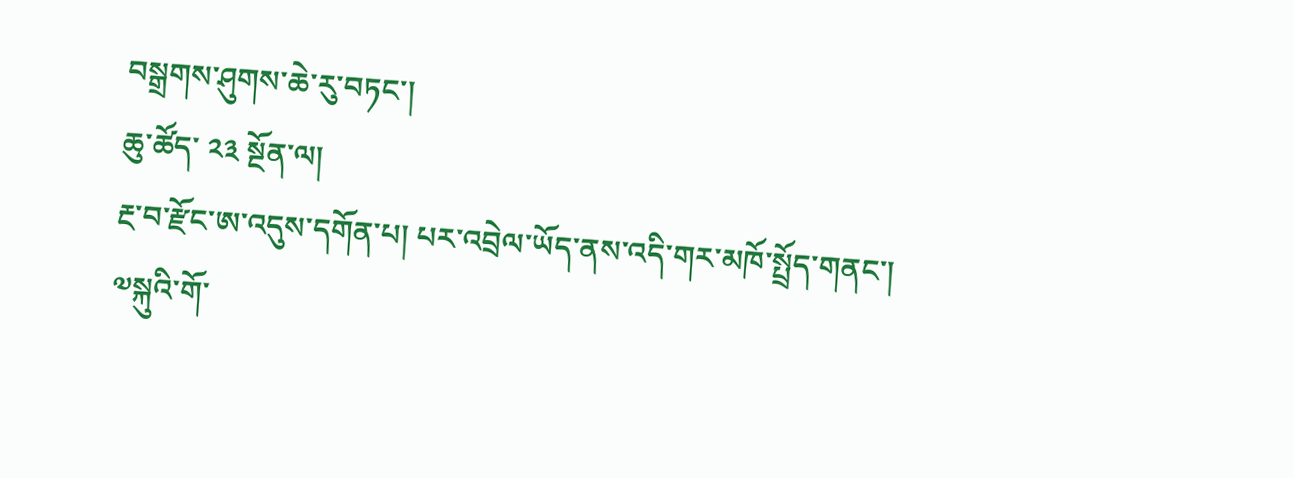བསྒྲགས་ཤུགས་ཆེ་རུ་བཏང་།
ཆུ་ཚོད་ ༢༣ སྔོན་ལ།
རྔ་བ་རྫོང་ཨ་འདུས་དགོན་པ། པར་འབྲེལ་ཡོད་ནས་འདི་གར་མཁོ་སྤྲོད་གནང་།
༧སྐུའི་གོ་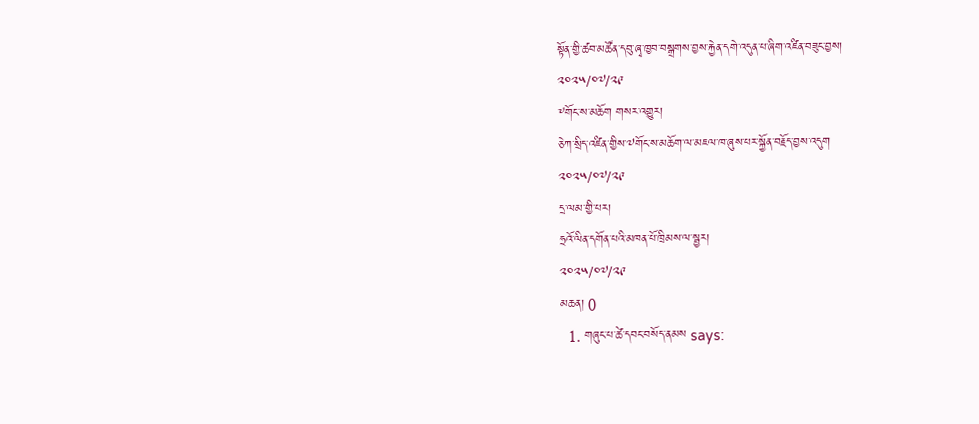སྟོན་གྱི་ཚབ་མཚོན་དབུ་ཞྭ་ཁྱབ་བསྒྲགས་བྱས་རྐྱེན་དགེ་འདུན་པ་ཞིག་འཛིན་བཟུང་བྱས།
༢༠༢༥/༠༧/༢༩
༸གོང་ས་མཆོག གསར་འགྱུར།
ཅེཀ་སྲིད་འཛིན་གྱིས་༧གོང་ས་མཆོག་ལ་མཇལ་ཁ་ཞུས་པར་སྐྱོན་བརྗོད་བྱས་འདུག
༢༠༢༥/༠༧/༢༩
དྲ་ལམ་གྱི་པར།
ཧྲའོ་ལིན་དགོན་པའི་མཁན་པོ་ཁྲིམས་ལ་སྦྱར།
༢༠༢༥/༠༧/༢༩
མཆན། 0
  1. གཞུང་པ་ཚེ་དབང་བསོད་ནམས says: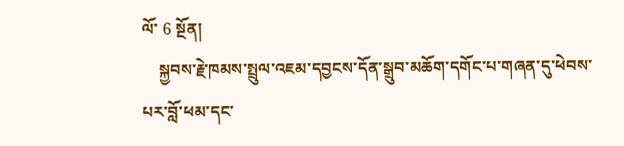ལོ་ 6 སྔོན།
    སྐྱབས་རྗེ་ཁམས་སྤྲུལ་འཇམ་དབྱངས་དོན་སྒྲུབ་མཆོག་དགོང་པ་གཞན་དུ་ཕེབས་པར་བློ་ཕམ་དང་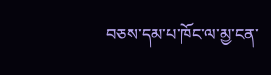བཅས་དམ་པ་ཁོང་ལ་མྱ་ངན་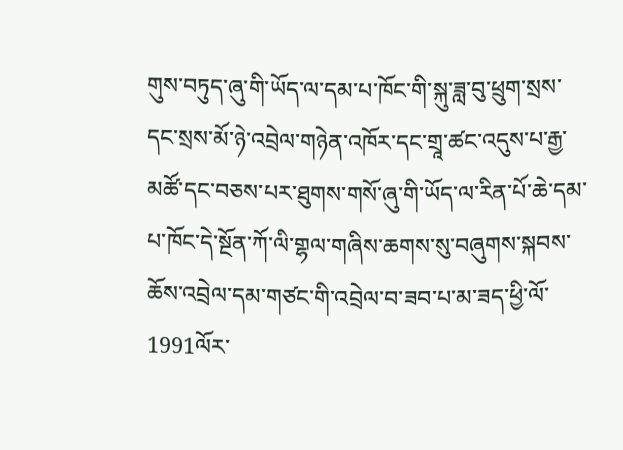གུས་བཏུད་ཞུ་གི་ཡོད་ལ་དམ་པ་ཁོང་གི་སྐུ་ཟླ་བུ་ཕྲུག་སྲས་དང་སྲས་མོ་ཉེ་འབྲེལ་གཉེན་འཁོར་དང་གྲཱ་ཚང་འདུས་པ་རྒྱ་མཚོ་དང་བཅས་པར་ཐུགས་གསོ་ཞུ་གི་ཡོད་ལ་རིན་པོ་ཆེ་དམ་པ་ཁོང་དེ་སྔོན་ཀོ་ལི་གྷལ་གཞིས་ཆགས་སུ་བཞུགས་སྐབས་ཆོས་འབྲེལ་དམ་གཙང་གི་འབྲེལ་བ་ཟབ་པ་མ་ཟད་ཕྱི་ལོ་1991ལོར་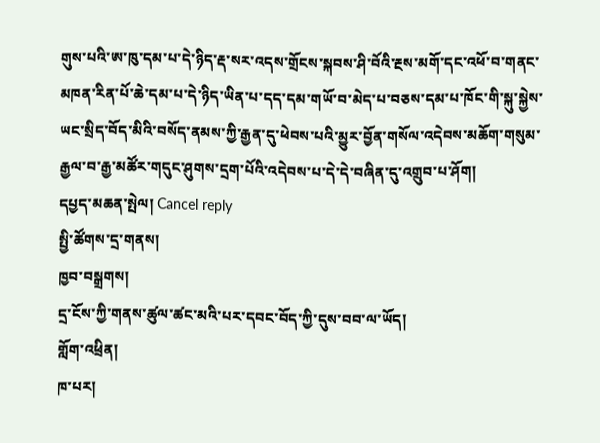གུས་པའི་ཨ་ཁུ་དམ་པ་དེ་ཉིད་རྡ་སར་འདས་གྲོངས་སྐབས་ཤི་བོའི་རྔས་མགོ་དང་འཕོ་བ་གནང་མཁན་རིན་པོ་ཆེ་དམ་པ་དེ་ཉིད་ཡིན་པ་དད་དམ་གཡོ་བ་མེད་པ་བཅས་དམ་པ་ཁོང་གི་སྐུ་སྐྱེས་ཡང་སྲིད་བོད་མིའི་བསོད་ནམས་ཀྱི་རྒྱན་དུ་ཕེབས་པའི་མྱུར་བྱོན་གསོལ་འདེབས་མཆོག་གསུམ་རྒྱལ་བ་རྒྱ་མཚོར་གདུང་ཤུགས་དྲག་པོའི་འདེབས་པ་དེ་དེ་བཞིན་དུ་འགྲུབ་པ་ཤོག།
དཔྱད་མཆན་སྤེལ། Cancel reply
སྤྱི་ཚོགས་དྲ་གནས།
ཁྱབ་བསྒྲགས།
དྲ་ངོས་ཀྱི་གནས་ཚུལ་ཚང་མའི་པར་དབང་བོད་ཀྱི་དུས་བབ་ལ་ཡོད།
གློག་འཕྲིན།
ཁ་པར།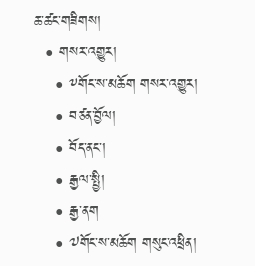ཆ་ཚང་གཟིགས།
  • གསར་འགྱུར།
    • ༸གོང་ས་མཆོག གསར་འགྱུར།
    • བཙན་བྱོལ།
    • བོད་ནང་།
    • རྒྱལ་སྤྱི།
    • རྒྱ་ནག
    • ༧གོང་ས་མཆོག གསུང་འཕྲིན།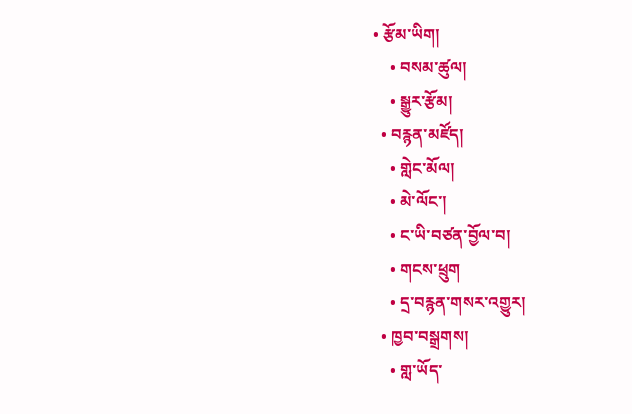• རྩོམ་ཡིག།
    • བསམ་ཚུལ།
    • སྒྱུར་རྩོམ།
  • བརྙན་མཛོད།
    • གླེང་མོལ།
    • མེ་ལོང་།
    • ང་ཡི་བཙན་བྱོལ་བ།
    • གངས་ཕྲུག
    • དྲ་བརྙན་གསར་འགྱུར།
  • ཁྱབ་བསྒྲགས།
    • གླ་ཡོད་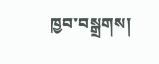ཁྱབ་བསྒྲགས།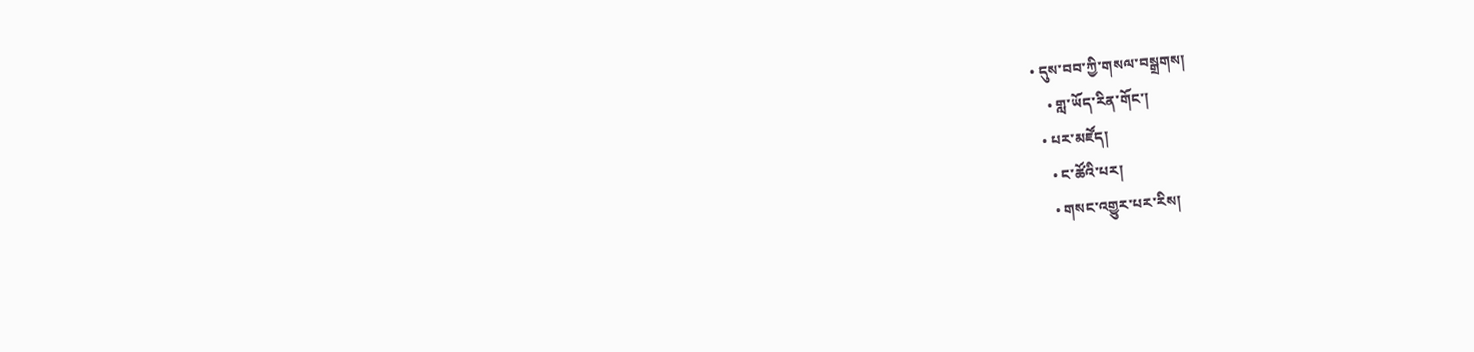• དུས་བབ་ཀྱི་གསལ་བསྒྲགས།
    • གླ་ཡོད་རིན་གོང་།
  • པར་མཛོད།
    • ང་ཚོའི་པར།
    • གསང་འགྱུར་པར་རིས།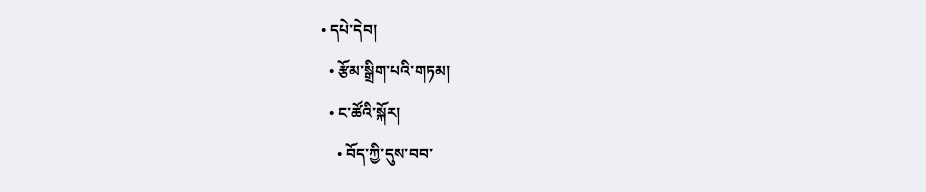• དཔེ་དེབ།
  • རྩོམ་སྒྲིག་པའི་གཏམ།
  • ང་ཚོའི་སྐོར།
    • བོད་ཀྱི་དུས་བབ་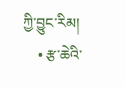ཀྱི་བྱུང་རིམ།
    • རྩ་ཆེའི་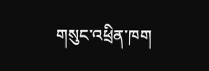གསུང་འཕྲིན་ཁག